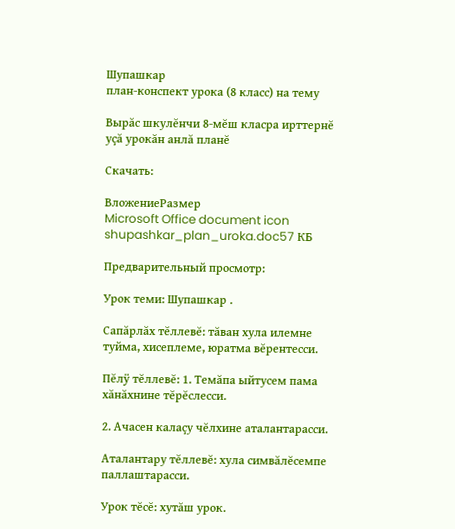Шупашкар
план-конспект урока (8 класс) на тему

Вырăс шкулĕнчи 8-мĕш класра ирттернĕ уçă урокăн анлă планĕ

Скачать:

ВложениеРазмер
Microsoft Office document icon shupashkar_plan_uroka.doc57 КБ

Предварительный просмотр:

Урок теми: Шупашкар .

Сапăрлăх тĕллевĕ: тăван хула илемне туйма, хисеплеме, юратма вĕрентесси.

Пĕлÿ тĕллевĕ: 1. Темăпа ыйтусем пама хăнăхнине тĕрĕслесси.

2. Ачасен калаçу чĕлхине аталантарасси.

Аталантару тĕллевĕ: хула симвăлĕсемпе паллаштарасси.

Урок тĕсĕ: хутăш урок.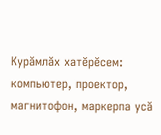Курăмлăх хатĕрĕсем: компьютер, проектор, магнитофон, маркерпа усă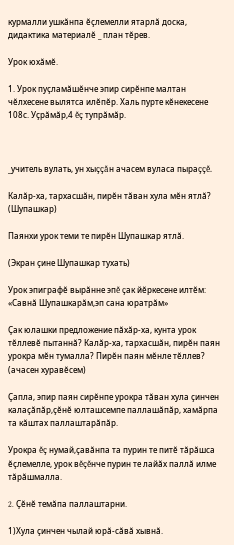курмалли ушкăнпа ĕçлемелли ятарлă доска, дидактика материалĕ _ план тĕрев.

Урок юхăмĕ.

1. Урок пуçламăшĕнче эпир сирĕнпе малтан чĕлхесене вылятса илĕпĕр. Халь пурте кĕнекесене 108с. Уçрăмăр,4 ĕç тупрăмăр.



_учитель вулать, ун хыççăн ачасем вуласа пыраççĕ.

Калăр-ха, тархасшăн, пирĕн тăван хула мĕн ятлă? (Шупашкар)

Паянхи урок теми те пирĕн Шупашкар ятлă.

(Экран çине Шупашкар тухать)

Урок эпиграфĕ вырăнне эпĕ çак йĕркесене илтĕм: «Савнă Шупашкарăм,эп сана юратрăм»

Çак юлашки предложение пăхăр-ха, кунта урок тĕллевĕ пытаннă? Калăр-ха, тархасшăн, пирĕн паян урокра мĕн тумалла? Пирĕн паян мĕнле тĕллев? (ачасен хуравĕсем)

Çапла, эпир паян сирĕнпе урокра тăван хула çинчен калаçăпăр,çĕнĕ юлташсемпе паллашăпăр, хамăрпа та кăштах паллаштарăпăр.

Урокра ĕç нумай,çавăнпа та пурин те питĕ тăрăшса ĕçлемелле, урок вĕçĕнче пурин те лайăх паллă илме тăрăшмалла.

2. Çĕнĕ темăпа паллаштарни.

1)Хула çинчен чылай юрă-сăвă хывнă.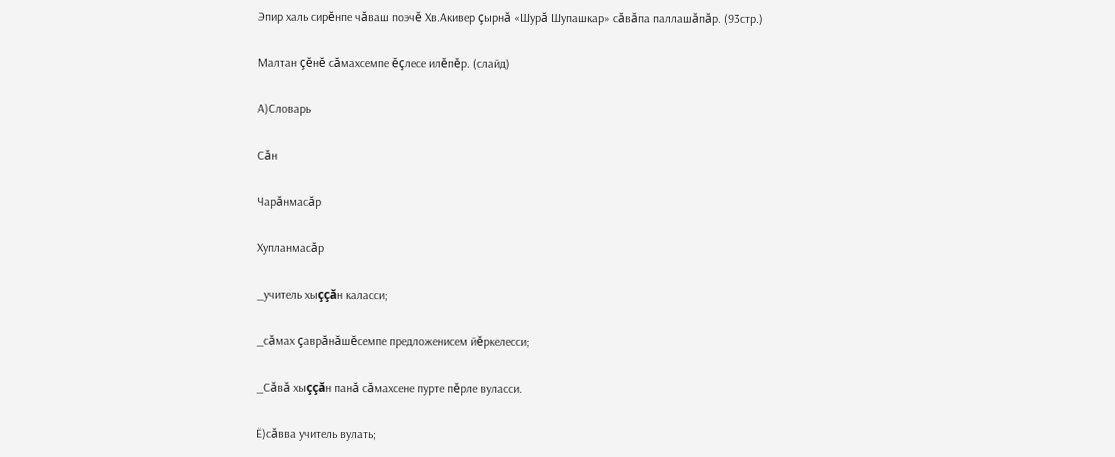Эпир халь сирĕнпе чăваш поэчĕ Хв.Акивер çырнă «Шурă Шупашкар» сăвăпа паллашăпăр. (93стр.)

Малтан çĕнĕ сăмахсемпе ĕçлесе илĕпĕр. (слайд)

А)Словарь

Сăн

Чарăнмасăр

Хупланмасăр

_учитель хыççăн каласси;

_сăмах çаврăнăшĕсемпе предложенисем йĕркелесси;

_Сăвă хыççăн панă сăмахсене пурте пĕрле вуласси.

Ё)сăвва учитель вулать;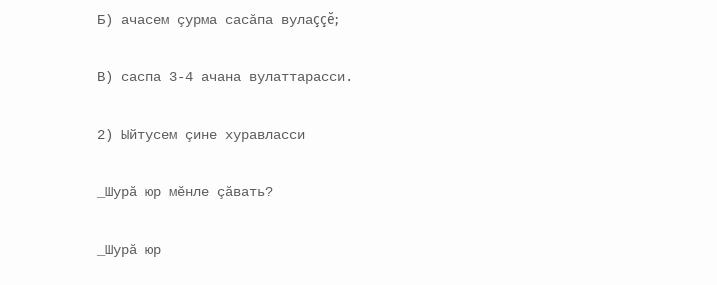Б) ачасем çурма сасăпа вулаççĕ;

В) саспа 3-4 ачана вулаттарасси.

2) Ыйтусем çине хуравласси

_Шурă юр мĕнле çăвать?

_Шурă юр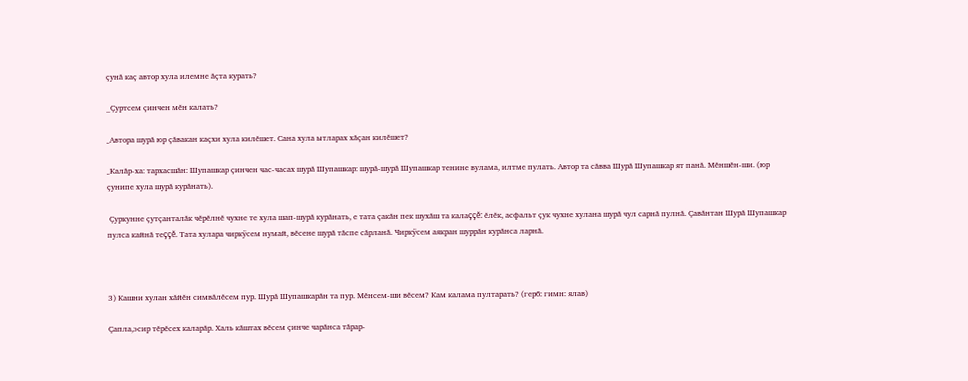çунă каç автор хула илемне ăçта курать?

_Çуртсем çинчен мĕн калать?

_Автора шурă юр çăвакан каçхи хула килĕшет. Сана хула ытларах хăçан килĕшет?

_Калăр-ха: тархасшăн: Шупашкар çинчен час-часах шурă Шупашкар: шурă-шурă Шупашкар тенине вулама, илтме пулать. Автор та сăвва Шурă Шупашкар ят панă. Мĕншĕн-ши. (юр çунипе хула шурă курăнать).

 Çуркунне çутçанталăк чĕрĕлнĕ чухне те хула шап-шурă курăнать, е тата çакăн пек шухăш та калаççĕ: ĕлĕк, асфальт çук чухне хулана шурă чул сарнă пулнă. Çавăнтан Шурă Шупашкар пулса кайнă теççĕ. Тата хулара чиркÿсем нумай, вĕсене шурă тăспе сăрланă. Чиркÿсем аякран шуррăн курăнса ларнă.



3) Кашни хулан хăйĕн симвăлĕсем пур. Шурă Шупашкарăн та пур. Мĕнсем-ши вĕсем? Кам калама пултарать? (герб: гимн: ялав)

Çапла,эсир тĕрĕсех каларăр. Халь кăштах вĕсем çинче чарăнса тăрар-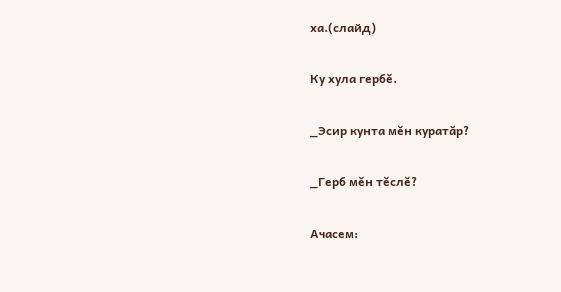ха.(слайд)

Ку хула гербĕ.

_Эсир кунта мĕн куратăр?

_Герб мĕн тĕслĕ?

Ачасем: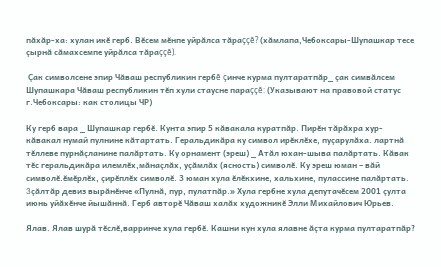пăхăр-ха: хулан икĕ герб. Вĕсем мĕнпе уйрăлса тăраççĕ? (хăмлапа,Чебоксары-Шупашкар тесе çырнă сăмахсемпе уйрăлса тăраççĕ).

 Çак символсене эпир Чăваш республикин гербĕ çинче курма пултаратпăр_ çак симвăлсем Шупашкара Чăваш республикин тĕп хули стаусне параççĕ: (Указывают на правовой статус г.Чебоксары: как столицы ЧР)

Ку герб вара _ Шупашкар гербĕ. Кунта эпир 5 кăвакала куратпăр. Пирĕн тăрăхра хур-кăвакал нумай пулнине кăтартать. Геральдикăра ку символ ирĕклĕхе, пуçарулăха. лартнă тĕллеве пурнăçланине палăртать. Ку орнамент (эреш) _ Атăл юхан-шыва палăртать. Кăвак тĕс геральдикăра илемлĕх,мăнаçлăх, уçăмлăх (ясность) символĕ. Ку эреш юман – вăй символĕ.ĕмĕрлĕх, çирĕплĕх символĕ. 3 юман хула ĕлĕкхине, хальхине, пулассине палăртать. 3çăлтăр девиз вырăнĕнче «Пулнă, пур, пулатпăр.» Хула гербне хула депутачĕсем 2001 çулта июнь уйăхĕнче йышăннă. Герб авторĕ Чăваш халăх художникĕ Элли Михайлович Юрьев.

Ялав. Ялав шурă тĕслĕ,варринче хула гербĕ. Кашни кун хула ялавне ăçта курма пултаратпăр?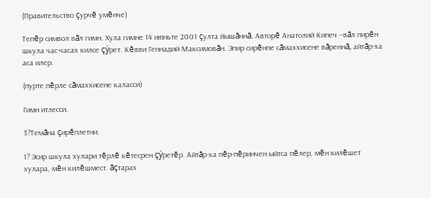(Правительство çурчĕ умĕнче)

Тепĕр символ вăл гимн. Хула гимне 14 июньте 2001 çулта йышăннă. Авторĕ Анатолий Кипеч –вăл пирĕн шкула час-часах килсе çÿрет. Кĕвви Геннадий Максимовăн. Эпир сирĕнпе сăмаххисене вăреннă, айтăр-ха аса илер.

(пурте пĕрле сăмаххисене каласси)

Гимн итлесси.

3?Темăна çирĕплетни.

1? Эсир шкула хулари тĕрлĕ кĕтесрен çÿретĕр. Айтăр-ха пĕр-пĕринчен ыйтса пĕлер, мĕн килĕшет хулара, мĕн килĕшмест. ăçтарах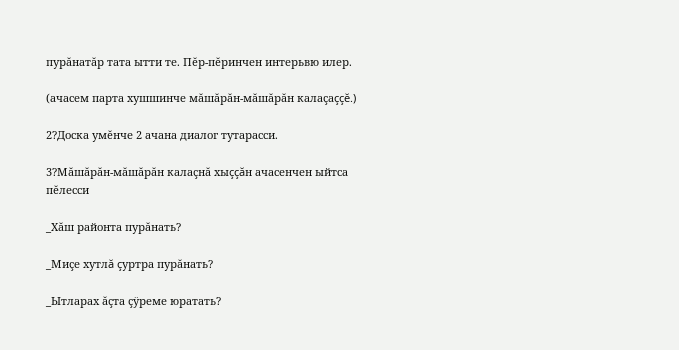пурăнатăр тата ытти те. Пĕр-пĕринчен интерьвю илер.

(ачасем парта хушшинче мăшăрăн-мăшăрăн калаçаççĕ.)

2?Доска умĕнче 2 ачана диалог тутарасси.

3?Мăшăрăн-мăшăрăн калаçнă хыççăн ачасенчен ыйтса пĕлесси

_Хăш районта пурăнать?

_Миçе хутлă çуртра пурăнать?

_Ытларах ăçта çÿреме юратать?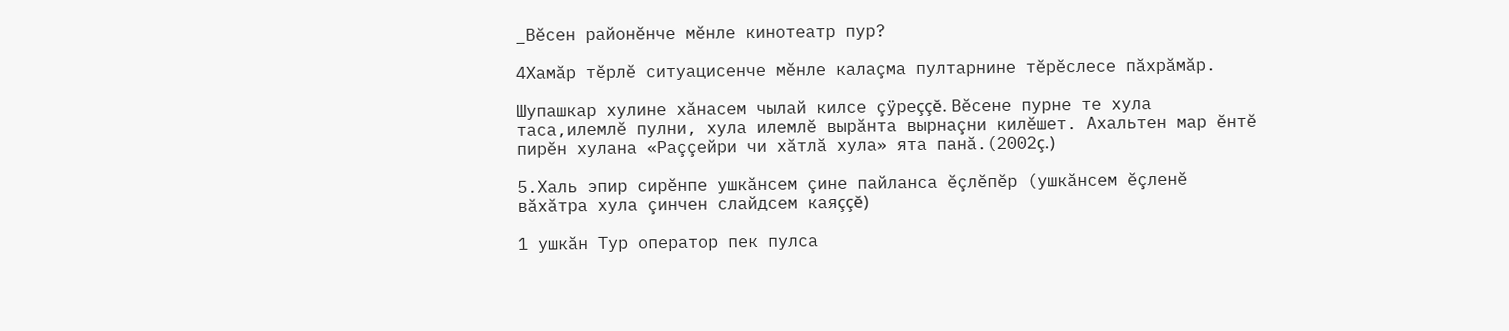_Вĕсен районĕнче мĕнле кинотеатр пур?

4Хамăр тĕрлĕ ситуацисенче мĕнле калаçма пултарнине тĕрĕслесе пăхрăмăр.

Шупашкар хулине хăнасем чылай килсе çÿреççĕ. Вĕсене пурне те хула таса,илемлĕ пулни, хула илемлĕ вырăнта вырнаçни килĕшет. Ахальтен мар ĕнтĕ пирĕн хулана «Раççейри чи хăтлă хула» ята панă.(2002ç.)

5.Халь эпир сирĕнпе ушкăнсем çине пайланса ĕçлĕпĕр (ушкăнсем ĕçленĕ вăхăтра хула çинчен слайдсем каяççĕ)

1 ушкăн Тур оператор пек пулса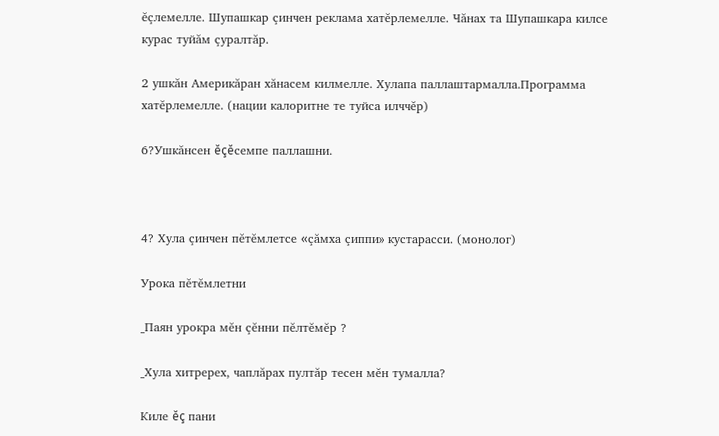ĕçлемелле. Шупашкар çинчен реклама хатĕрлемелле. Чăнах та Шупашкара килсе курас туйăм çуралтăр.

2 ушкăн Америкăран хăнасем килмелле. Хулапа паллаштармалла.Программа хатĕрлемелле. (нации калоритне те туйса илччĕр)

6?Ушкăнсен ĕçĕсемпе паллашни.



4? Хула çинчен пĕтĕмлетсе «çăмха çиппи» кустарасси. (монолог)

Урока пĕтĕмлетни

_Паян урокра мĕн çĕнни пĕлтĕмĕр ?

_Хула хитререх, чаплăрах пултăр тесен мĕн тумалла?

Киле ĕç пани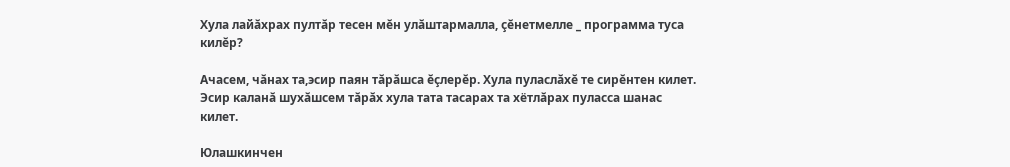Хула лайăхрах пултăр тесен мĕн улăштармалла, çĕнетмелле _ программа туса килĕр?

Ачасем, чăнах та,эсир паян тăрăшса ĕçлерĕр. Хула пуласлăхĕ те сирĕнтен килет. Эсир каланă шухăшсем тăрăх хула тата тасарах та хётлăрах пуласса шанас килет.

Юлашкинчен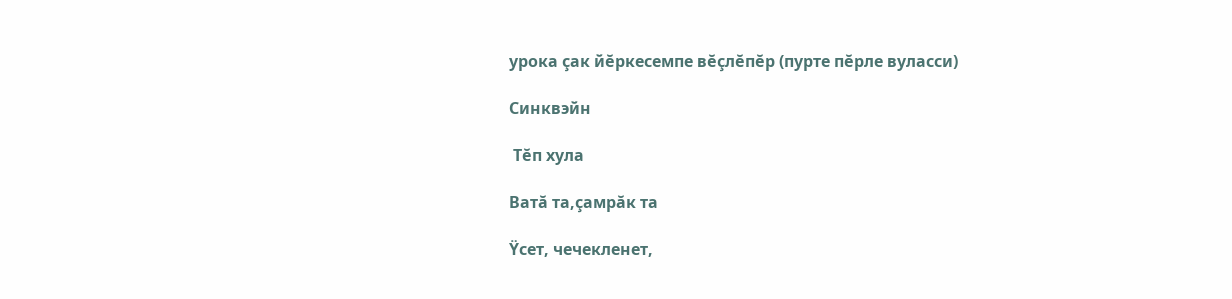урока çак йĕркесемпе вĕçлĕпĕр (пурте пĕрле вуласси)

Синквэйн

 Тĕп хула

Ватă та,çамрăк та

Ÿсет, чечекленет,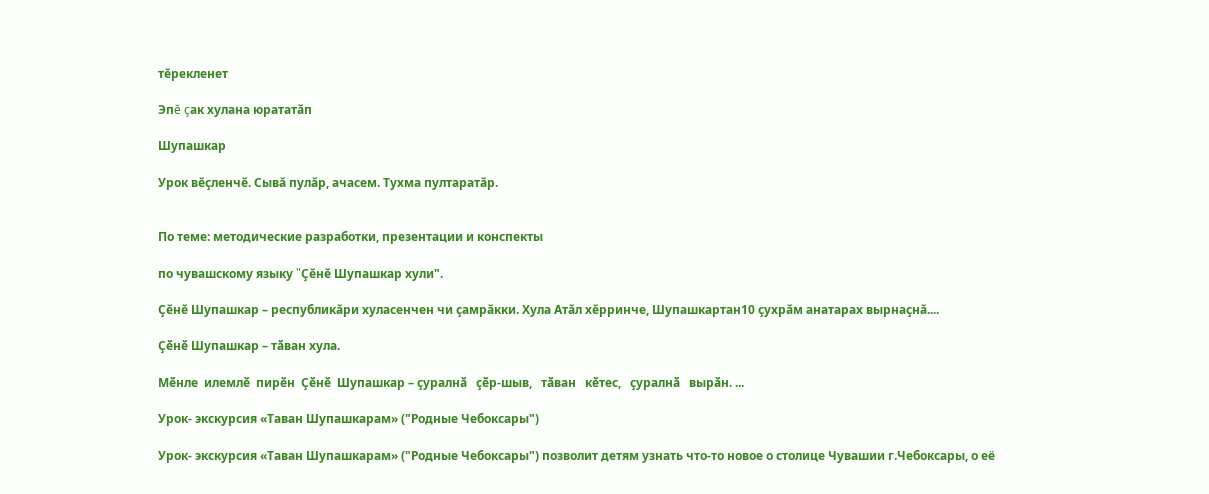тĕрекленет

Эпĕ çак хулана юрататăп

Шупашкар

Урок вĕçленчĕ. Сывă пулăр, ачасем. Тухма пултаратăр.


По теме: методические разработки, презентации и конспекты

по чувашскому языку "Çĕнĕ Шупашкар хули".

Çĕнĕ Шупашкар – республикăри хуласенчен чи çамрăкки. Хула Атăл хĕрринче, Шупашкартан10 çухрăм анатарах вырнаçнă....

Çӗнӗ Шупашкар – тӑван хула.

Мӗнле  илемлӗ  пирӗн  Çӗнӗ  Шупашкар – çуралнӑ   çӗр-шыв,   тӑван   кӗтес,   çуралнӑ   вырӑн. ...

Урок- экскурсия «Таван Шупашкарам» ("Родные Чебоксары")

Урок- экскурсия «Таван Шупашкарам» ("Родные Чебоксары") позволит детям узнать что-то новое о столице Чувашии г.Чебоксары, о её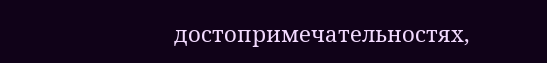достопримечательностях,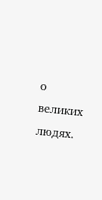о великих людях.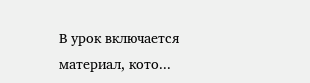В урок включается материал, кото...